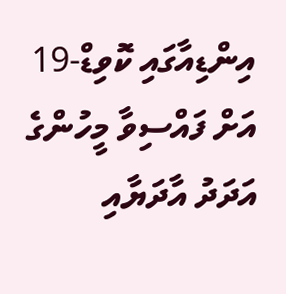އިންޑިއާގައި ކޮވިޑް-19 އަށް ފައްސިވާ މީހުންގެ އަދަދު އާދަޔާއި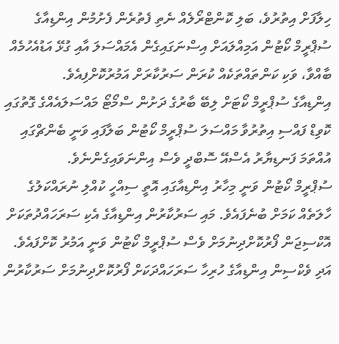ހިލާފަށް އިތުރުވެ، ބަލި ކޮންޓްރޯލެއް ނެތި ފެތުރެން ފެށުމުން އިންޑިއާގެ ސުޕްރީމް ކޯޓުން އަމިއްލައަށް އިސްނަގައިގެން އެމައްސަލަ އާއި ގުޅޭ އަޑުއެހުމެއް ބާއްވާ، ވަކި ކަންތައްތަކެއް ކުރަން ސަރުކާރަށް އަމުރުކޮށްފިއެވެ.
އިންޑިއާގެ ސުޕްރީމް ކޯޓަށް ލިބޭ ބާރުގެ ދަށުން ސްމޯޓޯ މައްސަލައެއްގެ ގޮތުގައި ކޮވިޑް ފައްސި އިތުރުވާ މައްސަލަ ސުޕްރީމް ކޯޓުން ބަލާފައި ވަނީ ބެންޗްގައި އުއްތަމަ ފަނޑިޔާރު އެސްއޭ ސޮބްދީ ވެސް އިންނަވައިގެންނެވެ.
ސުޕްރީމް ކޯޓުން ވަނީ މިހާރު އިންޑިއާގައި އޮތީ ސިއްހީ ކުއްލި ނުރައްކަލުގެ ހާލަތެއް ކަމަށް ބުނެފައެވެ. މައި ސަރުކާރުން އިންޑިއާގެ އެކި ސަރަހައްދުތަކަށް އޮކްސިޖަން ފޯރުކޮށްދިނުމަށް ވެސް ސުޕްރީމް ކޯޓުން ވަނީ އަމުރު ކޮށްފައެވެ. އަދި ވެކްސިން އިންޑިއާގެ ހުރިހާ ސަރަހައްދަކަށް ފޯރުކޮށްދިނުމަށް ސަރުކާރުން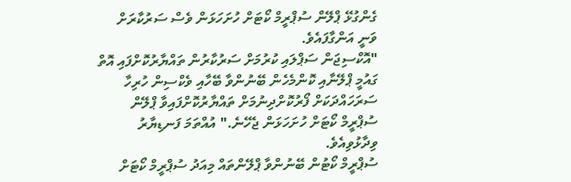ގެންގުޅޭ ޕްލޭން ސުޕްރީމް ކޯޓަށް ހުށަހަޅަން ވެސް ސަރުކާރަށް ވަނީ އަންގާފައެވެ.
"އޮކްސިޖަން ސަޕްލައި ކުރުމަށް ސަރުކާރުން ތައްޔާރުކޮށްފައި އޮތް ގައުމީ ޕްލޭނާއި ކޮންމެހެން ބޭނުންވާ ބޭހާއި ވެކްސިން ހުރިހާ ސަރަހައްދަކަށް ފޯރުކޮށްދިނުމަށް ތައްޔާރުކޮށްފައިވާ ޕްލޭން ސުޕްރީމް ކޯޓަށް ހުށަހަޅަން ޖެހޭނެ." އުއްތަމަ ފަނޑިޔާރު ވިދާޅުވިއެވެ.
ސުޕްރީމް ކޯޓުން ބޭނުންވާ ޕްލޭންތައް މިއަދު ސުޕްރީމް ކޯޓަށް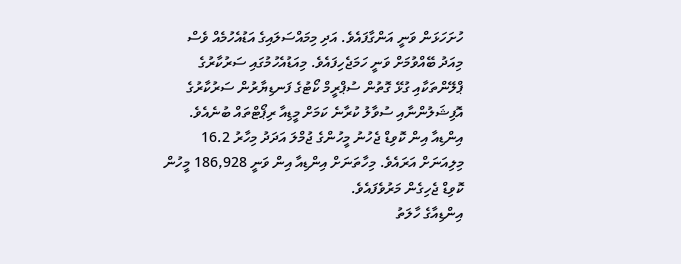ހުށަހަޅަން ވަނީ އަންގާފައެވެ. އަދި މިމައްސަލައިގެ އަޑުއެހުމެއް ވެސް މިއަދު ބޭއްވުމަށް ވަނީ ހަމަޖެހިފައެވެ. މިއަޑުއެހުމުގައި ސަރުކާރުގެ ޕްލޭންތަކާއި ގުޅޭ ގޮތުން ސުޕްރީމް ކޯޓުގެ ފަނޑިޔާރުން ސަރުކާރުގެ އޮފިޝަލުންނާއި ސުވާލު ކުރާނެ ކަމަށް މީޑިއާ ރިޕޯޓްތައް ބުނެއެވެ.
އިންޑިއާ އިން ކޮވިޑް ޖެހުނު މީހުންގެ ޖުމްލަ އަދަދު މިހާރު 16.2 މިލިއަނަށް އަރައެވެ. މިހާތަނަށް އިންޑިއާ އިން ވަނީ 186,928 މީހުން ކޮވިޑް ޖެހިގެން މަރުވެފައެވެ.
އިންޑިއާގެ ހާލަތު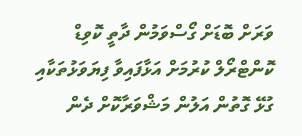ވަރަށް ބޮޑަށް ގޯސްވަމުން ދާތީ ކޮވިޑް ކޮންޓްރޯލް ކުރުމަށް އަޅާފައިވާ ފިޔަވަޅުތަކާއި ގުޅޭ ގޮތުން އަލުން މަޝްވަރާކޮށް ދެން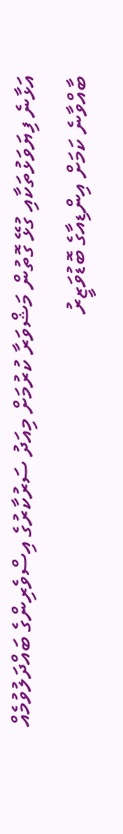އަޅާނެ ފިޔަވަޅުތަކާއި ގުޅޭ ގޮތުން މަޝްވަރާ ކުރުމަށް މިއަދު ސަރުކާރުގެ އިސްވެރިންގެ ބައްދަލުވުމެއް ބާއްވާނެ ކަމަށް އިންޑިއާގެ ބޮޑުވަޒީރު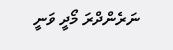ނަރެންދްރަ މޯދީ ވަނީ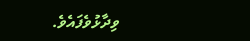ވިދާޅުވެފައެވެ.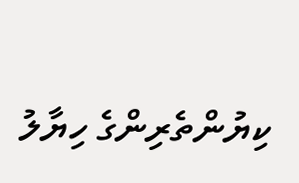ކިޔުންތެރިންގެ ހިޔާލު